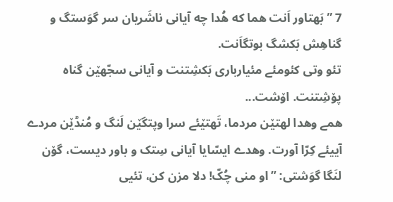7 ”بَهتاور اَنت هما که هُدا چه آیانی ناشَریان سر گوَستگ و گناهِش بَکشگ بوتگاَنت.
تئو وتی کئومئے مئیارباری بَکشِتنت و آیانی سجّهێن گناه پۆشِتنت. اۆشت...
همے وهدا لهتێن مردما، تَهتێئے سرا وپتگێن لَنگ و مُنڈێن مردے آییئے کِرّا آورت. وهدے ایسّایا آیانی سِتک و باور دیست، گۆن لنَگا گوَشتی: ”او منی چُکّ! دلا مزن کن، تئیی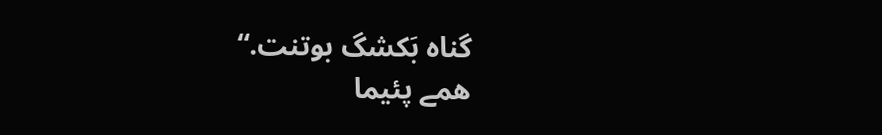گناه بَکشگ بوتنت.“
همے پئیما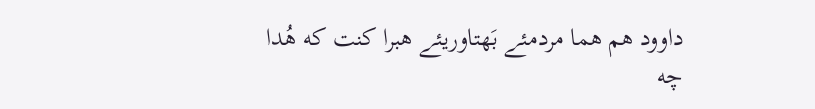داوود هم هما مردمئے بَهتاوریئے هبرا کنت که هُدا چه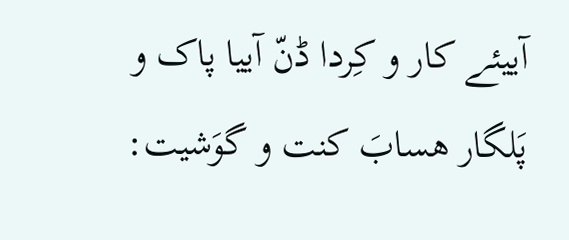آییئے کار و کِردا ڈنّ آییا پاک و پَلگار هسابَ کنت و گوَشیت: